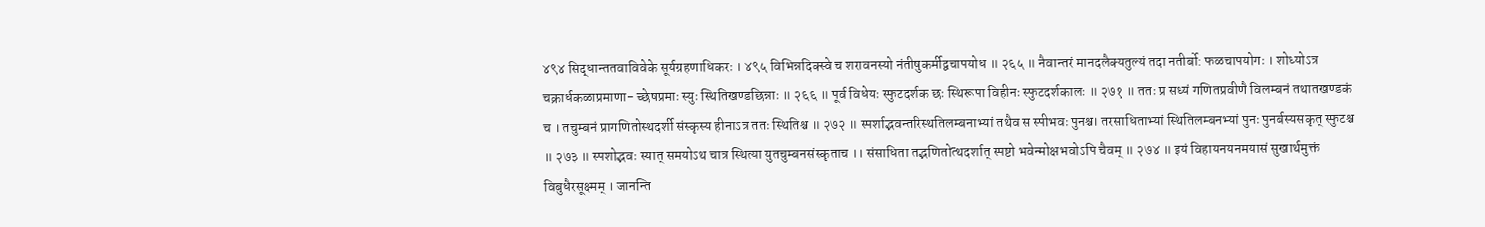४९४ सिद्धान्ततवाविवेके सूर्यग्रहणाधिकरः । ४९५ विभिन्नदिक्स्वे च शरावनस्यो नंतीषुकर्मीद्वचापयोध ॥ २६५ ॥ नैवान्तरं मानदलैक्यतुल्यं तदा नतीर्बो: फळचापयोगः । शोध्योऽत्र चक्रार्धकळाप्रमाणा- च्छेषप्रमाः स्युः स्थितिखण्डछिन्नाः ॥ २६६ ॥ पूर्व विधेयः स्फुटदर्शक छः स्थिरूपा विहीनः स्फुटदर्शकालः ॥ २७१ ॥ ततः प्र सध्यं गणितप्रवीणै विलम्बनं तथातखण्डकं च । तचुम्बनं प्रागणितोस्थदर्शी संस्कृस्य हीनाऽत्र ततः स्थितिश्च ॥ २७२ ॥ स्पर्शाद्भवन्तरिस्थतिलम्बनाभ्यां तथैव स स्पीभवः पुनश्च। तरसाधिताभ्यां स्थितिलम्बनभ्यां पुनः पुनर्बस्यसकृत् स्फुटश्च ॥ २७३ ॥ स्पशोद्भवः स्यात् समयोऽथ चात्र स्थित्या युतचुम्बनसंस्कृताच ।। संसाधिता तद्भणितोत्थदर्शात् स्पष्टो भवेन्मोक्षभवोऽपि चैवम् ॥ २७४ ॥ इयं विहायनयनमयासं सुखार्थमुक्तं विबुधैरसूक्ष्मम् । जानन्ति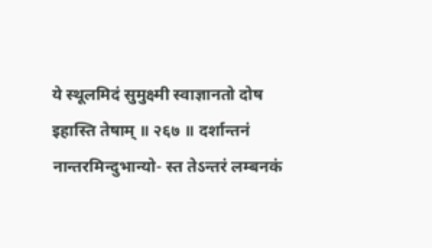ये स्थूलमिदं सुमुक्ष्मी स्वाज्ञानतो दोष इहास्ति तेषाम् ॥ २६७ ॥ दर्शान्तनं नान्तरमिन्दुभान्यो- स्त तेऽन्तरं लम्बनकं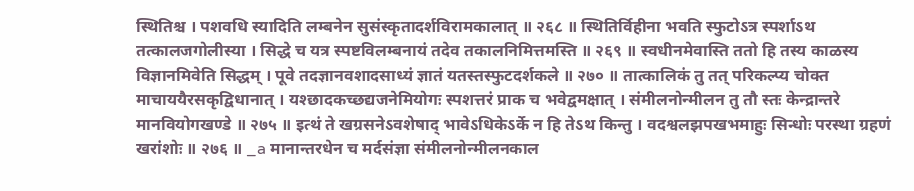स्थितिश्च । पशवधि स्यादिति लम्बनेन सुसंस्कृतादर्शविरामकालात् ॥ २६८ ॥ स्थितिर्विहीना भवति स्फुटोऽत्र स्पर्शाऽथ तत्कालजगोलीस्या । सिद्धे च यत्र स्पष्टविलम्बनायं तदेव तकालनिमित्तमस्ति ॥ २६९ ॥ स्वधीनमेवास्ति ततो हि तस्य काळस्य विज्ञानमिवेति सिद्धम् । पूवे तदज्ञानवशादसाध्यं ज्ञातं यतस्तस्फुटदर्शकले ॥ २७० ॥ तात्कालिकं तु तत् परिकल्प्य चोक्त माचाययैरसकृद्विधानात् । यश्छादकच्छद्यजनेमियोगः स्पशत्तरं प्राक च भवेद्वमक्षात् । संमीलनोन्मीलन तु तौ स्तः केन्द्रान्तरे मानवियोगखण्डे ॥ २७५ ॥ इत्थं ते खग्रसनेऽवशेषाद् भावेऽधिकेऽर्के न हि तेऽथ किन्तु । वदश्वलझपखभमाहुः सिन्धोः परस्था ग्रहणं खरांशोः ॥ २७६ ॥ _a मानान्तरधेन च मर्दसंज्ञा संमीलनोन्मीलनकाल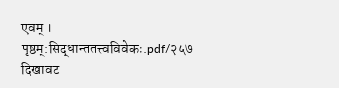एवम् ।
पृष्ठम्:सिद्धान्ततत्त्वविवेकः.pdf/२५७
दिखावट